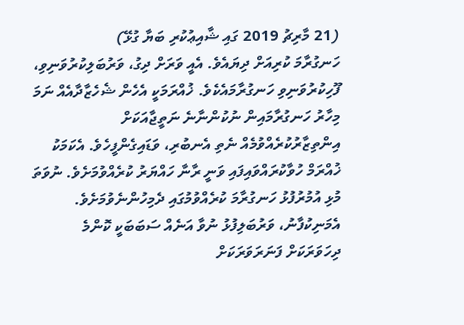(21 މާރިޗު 2019 ގައި ޝާއިޢުކުރި ބަޔާ ގުޅޭ)
ހަނގުރާމަ ކުރިއަށް ދިޔައެވެ. އެއީ ވަރަށް ދިގު، ވަރުބަލިކުރުވަނިވި، ފޫހިކުރުވަނިވި ހަނގުރާމައެކެވެ. ޚުއްރަމަކީ އެހެން ޝެހެޒާދާއެއް ނަމަ މިހާރު ހަނގުރާމައިން ނުކުންނާނެ ނަތީޖާއަކަށް އިންތިޒާރުކުރެއްވުމެއް ނެތި އެނބުރި، ވަޑައިގެންފީހެވެ. އެކަމަކު ޚުއްރަމް ހުވާކުރައްވައިފައި ވަނީ ރާނާ ހައްޔަރު ކުރެއްވުމަށެވެ. ނުވަތަ މުޅި އުމުރުފުޅު ހަނގުރާމަ ކުރެއްވުމުގައި ދެމިހުންނެވުމަށެވެ. އެމަނިކުފާނު، ވަރުބަލިފުޅު ނުވާ އަނެއް ސަބަބަކީ ކޮންމެ ދިހަވަރަކަށް ފަނަރަވަރަކަށް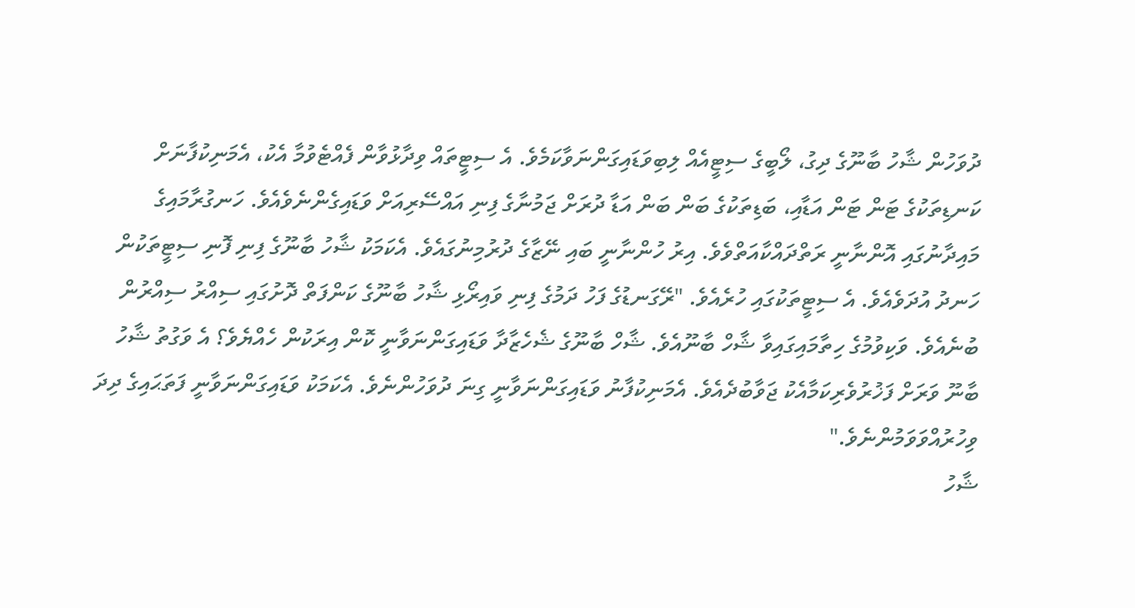ދުވަހުން ޝާހު ބާނޫގެ ދިގު، ލޯބީގެ ސިޓީއެއް ލިބިވަޑައިގަންނަވާކަމެވެ. އެ ސިޓީތައް ވިދާޅުވާން ފެއްޓެވުމާ އެކު، އެމަނިކުފާނަށް ކަނޑިތަކުގެ ޓަން ޓަން އަޑާއި، ބަޑިތަކުގެ ބަން ބަން އަޑާ ދުރަށް ޖަމުނާގެ ފިނި އައްސޭރިއަށް ވަޑައިގެންނެވެއެވެ. ހަނގުރާމައިގެ މައިދާނުގައި އޮންނާނީ ރަތްދައްކާއަތްވެވެ. އިރު ހުންނާނީ ބައި ނޭޒާގެ ދުރުމިނުގައެވެ. އެކަމަކު ޝާހު ބާނޫގެ ފިނި ފޮނި ސިޓީތަކުން ހަނދު އުދަވެއެވެ. އެ ސިޓީތަކުގައި ހުރެއެވެ. "ރޭގަނޑުގެ ފަހު ދަމުގެ ފިނި ވައިރޯޅި ޝާހު ބާނޫގެ ކަންފަތް ދޮށުގައި ސިއްރު ސިއްރުން ބުނެއެވެ. ވަކިވުމުގެ ހިތާމައިގައިވާ ޝާހް ބާނޫއެވެ. ޝާހް ބާނޫގެ ޝެހެޒާދާ ވަޑައިގަންނަވާނީ ކޮން އިރަކުން ހެއްޔެވެ؟ އެ ވަގުތު ޝާހު ބާނޫ ވަރަށް ފަޚުރުވެރިކަމާއެކު ޖަވާބުދެއެވެ. އެމަނިކުފާނު ވަޑައިގަންނަވާނީ ގިނަ ދުވަހުންނެވެ. އެކަމަކު ވަޑައިގަންނަވާނީ ފަތަޙައިގެ ދިދަ ވިހުރުއްވަވަމުންނެވެ."
ޝާހު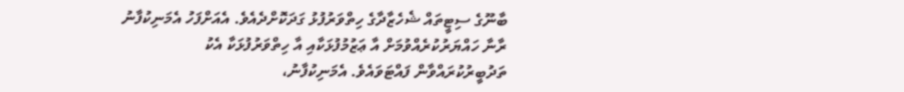ބާނޫގެ ސިޓީތައް ޝެހެޒާދާގެ ހިތްވަރުފުޅު ގަދަކޮށްދެއެވެ. އެއަށްފަހު އެމަނިކުފާނު ރާނާ ހައްޔަރުކުރެއްވުމަށް އާ ޢަޒުމުފުޅަކާއި އާ ހިތްވަރުފުޅަކާ އެކު ތަދުބީރުކުރައްވާން ފައްޓަވައެވެ. އެމަނިކުފާނު،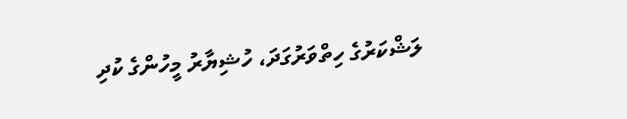ލަޝްކަރުގެ ހިތްވަރުގަދަ، ހުޝިޔާރު މީހުންގެ ކުދި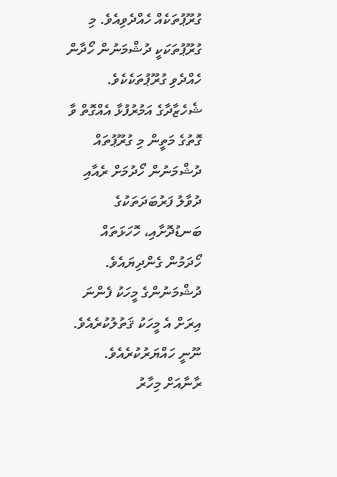ގުރޫޕުތަކެއް ހެއްދެވިއެވެ. މި ގުރޫޕުތަކަކީ ދުޝްމަނުން ހޯދާން ހެއްދެވި ގުރޫޕުތަކެކެވެ. ޝެހެޒާދާގެ އަމުރުފުޅާ އެއްގޮތް ވާ ގޮތުގެ މަތީން މި ގުރޫޕުތައް ދުޝްމަނުން ހޯދުމަށް ރެއާއި ދުވާލު ފަރުބަދަތަކުގެ ބަނޑުދޮށާއި، ހޮހަޅަތައް ހޯދަމުން ގެންދިޔައެވެ. ދުޝްމަނުންގެ މީހަކު ފެންނަ އިރަށް އެ މީހަކު ޤަތުލުކުރެއެވެ. ނޫނީ ހައްޔަރުކުރެއެވެ. ރާނާއަށް މިހާރު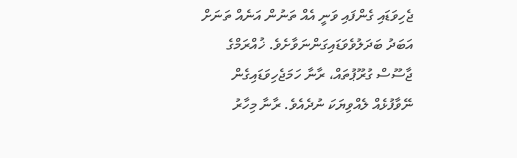ޖެހިވަޑައި ގެންފައި ވަނީ އެއް ތަނުން އަނެއް ތަނަށް އަބަދު ބަދަލުވެވަޑައިގަންނަވާށެވެ. ޚުއްރަމްގެ ޖާސޫސް ގުރޫޕުތައް، ރާނާ ހަމަޖެހިވަޑައިގެން ނޭވާފުޅެއް ލެއްވިޔަކަ ނުދެއެވެ. ރާނާ މިހާރު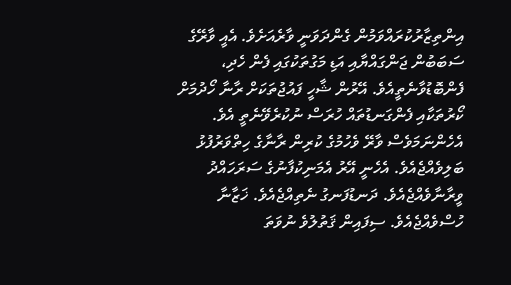އިންތިޒާރުކުރައްވަމުން ގެންދަވަނީ ވާރެއަށެވެ. އެއީ ވާރޭގެ ސަބަބުން ޖަންގައްޔާއި އަޑި މަގުތަކުގައި ފެން ހެދި، ފެންބޮޑުވާނެތީއެވެ. އޭރުން ޝާހީ ފައުޖުތަކަށް ރާނާ ހޯދުމަށް ކޯރުތަކާއި ފެންގަނޑުތައް ހުރަސް ނުކުރެވޭނެތީ އެވެ.
އެހެންނަމަވެސް ވާރޭ ވެހުމުގެ ކުރިން ރާނާގެ ހިތްވަރުފުޅު ބަލިވެއްޖެއެވެ. އެހެނީ އޭރު އެމަނިކުފާނުގެ ސަރަހައްދު ވީރާނާވެއްޖެއެވެ. ދަނޑުފަނގު ނެތިއްޖެއެވެ. ޚަޒާނާ ހުސްވެއްޖެއެވެ. ސިފައިން ޤަތުލުވެ ނުވަތަ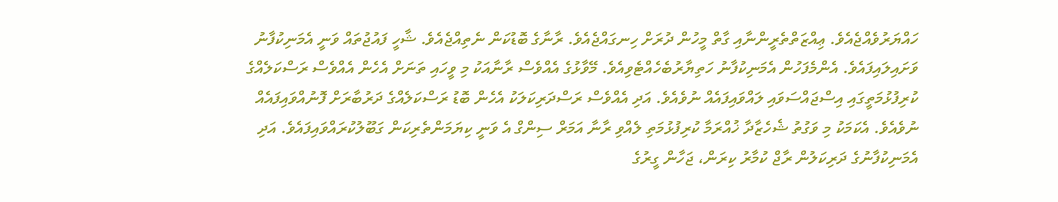ހައްޔަރުވެއްޖެއެވެ. ޢިއްޒަތްތެރީންނާއި ގާތް މީހުން ދުރަށް ހިނގައްޖެއެވެ. ރާނާގެ ބޮޑުކަން ނެތިއްޖެއެވެ. ޝާހީ ފައުޖުތައް ވަނީ އެމަނިކުފާނު ވަށައިލައިފައެވެ. އެންމެފަހުން އެމަނިކުފާނު ހަތިޔާރުބެހެއްޓެވިއެވެ. މޭވާޅުގެ އެއްވެސް ރާނާއަކު މި ވީހައި ތަނަށް އެހެން އެއްވެސް ރަސްކަލެއްގެ ކުރިފުޅުމަތީގައި އިސްޖައްސަވައި ލައްވައިފައެއް ނުވެއެވެ. އަދި އެއްވެސް ރަސްދަރިކަލަކު އެހެން ބޮޑު ރަސްކަލެއްގެ ދަރުބާރަށް ފޮނުއްވައިފައެއް ނުވެއެވެ. އެކަމަކު މި ވަގުތު ޝެހެޒާދާ ޚުއްރަމާ ކުރިފުޅުމަތި ލެއްވި ރާނާ އަމަރް ސިންގް އެ ވަނީ ކިޔަމަންތެރިކަން ގަބޫލުކުރައްވައިފައެވެ. އަދި އެމަނިކުފާނުގެ ދަރިކަލުން ރާޖް ކުމާރު ކިރަން، ޖަހާން ގީރުގެ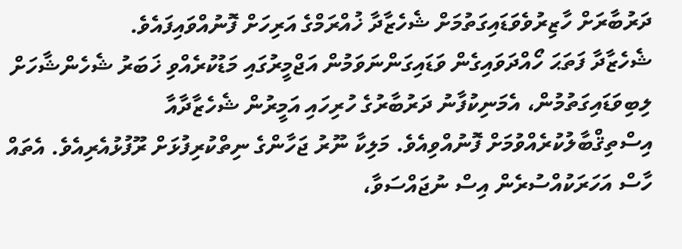ދަރުބާރަށް ހާޒިރުވެވަޑައިގަތުމަށް ޝެހެޒާދާ ޚުއްރަމްގެ އަރިހަށް ފޮނުއްވައިފައެވެ.
ޝެހެޒާދާ ފަތަޙަ ހޯއްދަވައިގެން ވަޑައިގަންނަވަމުން އަޖްމީރުގައި މަޑުކުރެއްވި ޚަބަރު ޝެހެންޝާހަށް ލިބިވަޑައިގަތުމުން، އެމަނިކުފާނު ދަރުބާރުގެ ހުރިހައި އަމީރުން ޝެހެޒާދާއާ އިސްތިޤްބާލުކުރެއްވުމަށް ފޮނުއްވިއެވެ. މަލިކާ ނޫރު ޖަހާންގެ ނިތްކުރިފުޅަށް ރޫފުޅުއެރިއެވެ. އެތައް ހާސް އަހަރަކުއްސުރެން އިސް ނުޖައްސަވާ،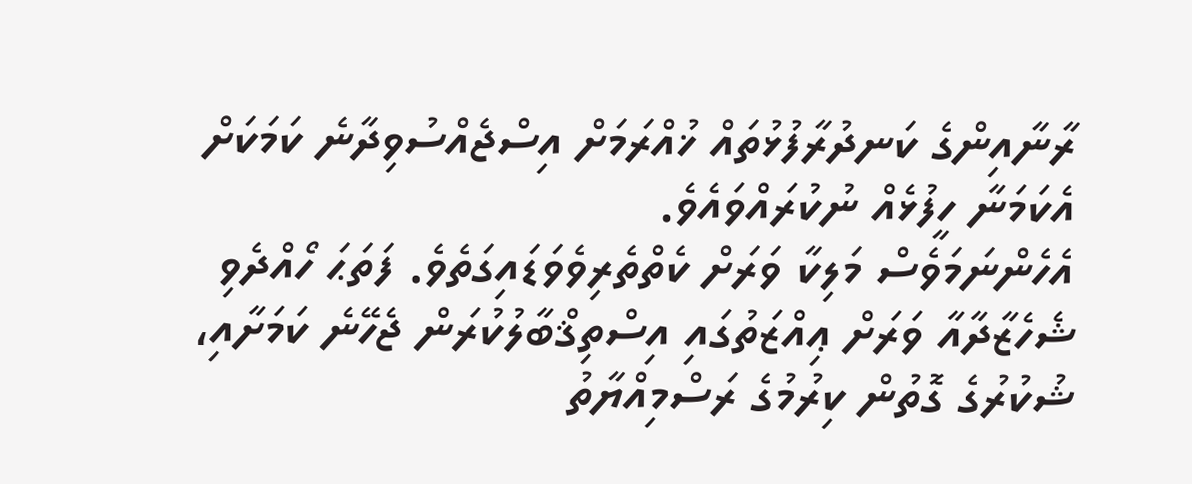ރާނާއިންގެ ކަނދުރާފުޅުތައް ޚުއްރަމަށް އިސްޖެއްސުވިދާނެ ކަމަކަށް އެކަމަނާ ހީފުޅެއް ނުކުރައްވައެވެ.
އެހެންނަމަވެސް މަލިކާ ވަރަށް ކެތްތެރިވެވަޑައިގަތެވެ. ފަތަޙަ ހޯއްދެވި ޝެހެޒާދާއާ ވަރަށް ޢިއްޒަތުގައި އިސްތިޤްބާލުކުރަން ޖެހޭނެ ކަމަށާއި، ޝުކުރުގެ ގޮތުން ކިރުމުގެ ރަސްމިއްޔާތު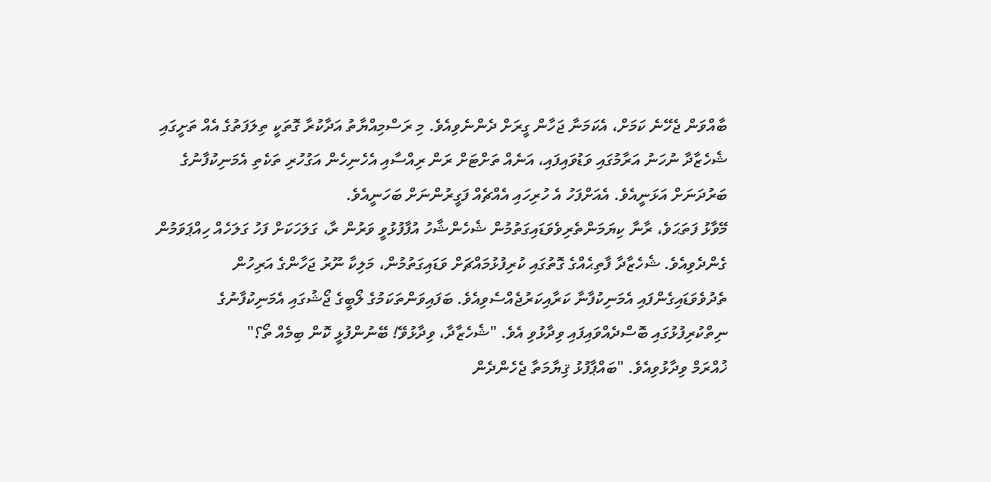ބާއްވަން ޖެހޭނެ ކަމަށް، އެކަމަނާ ޖަހާން ގީރަށް ދެންނެވިއެވެ. މި ރަސްމިއްޔާތު އަދާކުރާ ގޮތަކީ ތިލަފަތުގެ އެއް ތަށީގައި ޝެހެޒާދާ ނުހަނު އަރާމުގައި ވަޑުވައިފައި، އަނެއް ތަށްޓަށް ރަން ރިއްސާއި އެހެނިހެން އަގުހުރި ތަކެތި އެމަނިކުފާނުގެ ބަރުދަނަށް އަޅަނީއެވެ. އެއަށްފަހު އެ ހުރިހައި އެއްޗެއް ފަގީރުންނަށް ބަހަނީއެވެ.
މޭވާޅު ފަތަޙަވެ، ރާނާ ކިޔަމަންތެރިވެވަޑައިގަތުމުން ޝެހެންޝާހު އުފާފުޅުވީ ވަރުން ރާ، ގަލަހަކަށް ފަހު ގަލަހެއް ހިއްޕަވަމުން ގެންދެވިއެވެ. ޝެހެޒާދާ ފާތިޙެއްގެ ގޮތުގައި ކުރިފުޅުމައްޗަށް ވަޑައިގަތުމުން، މަލިކާ ނޫރު ޖަހާންގެ އަރިހުން ތެދުވެވަޑައިގެންފައި އެމަނިކުފާނާ ކަރާއިކަރުޖެއްސެވިއެވެ. ބަފައިވަންތަކަމުގެ ލޯބީގެ ޖޯޝުގައި އެމަނިކުފާނުގެ ނިތްކުރިފުޅުގައި ބޮސްދެއްވައިފައި ވިދާޅުވި އެވެ. "ޝެހެޒާދާ، ވިދާޅުވޭ! ބޭނުންފުޅީ ކޮން ބިމެއް ތޯ؟"
ޚުއްރަމް ވިދާޅުވިއެވެ. "ބައްޕާފުޅު ޤިޔާމަތާ ޖެހެންދެން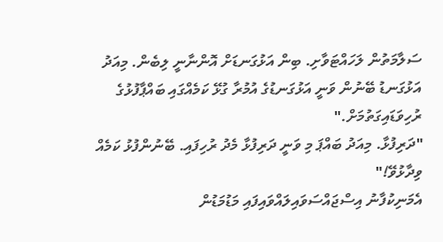ސަލާމަތުން ލަހައްޓަވާށި. ބިން އަޅުގަނޑަށް އޮންނާނީ ލިބެން. މިއަދު އަޅުގަނޑު ބޭނުން ވަނީ އަޅުގަނޑުގެ އުމުރާ ގުޅޭ ކަމެއްގައި ބައްޕާފުޅުގެ ރުހިވަޑައިގަތުމަށް."
"ދަރިފުޅާ. މިއަދު ބައްޕަ މި ވަނީ ދަރިފުޅާ މެދު ރުހިފައި. ބޭނުންފުޅު ކަމެއް ވިދާޅުވޭ!"
އެމަނިކުފާނު އިސްޖައްސަވައިލައްވައިފައި މަޑުމަޑުން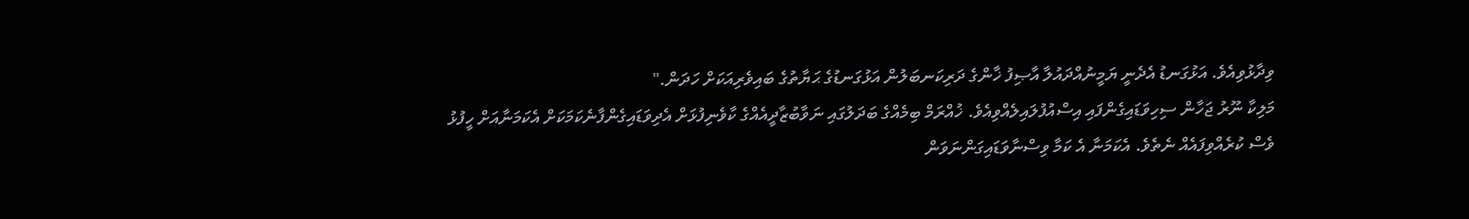ވިދާޅުވިއެވެ. އަޅުގަނޑު އެދެނީ ޔަމީނުއްދައުލާ އާޞިފު ޚާންގެ ދަރިކަނބަލުން އަޅުގަނޑުގެ ޙަޔާތުގެ ބައިވެރިއަކަށް ހަދަން."
މަލިކާ ނޫރު ޖަހާން ސިހިވަޑައިގެންފައި އިސްއުފުލައިލެއްވިއެވެ. ޚުއްރަމް ބިމެއްގެ ބަދަލުގައި ނަވާބުޒާދީއެއްގެ ކާވެނިފުޅަށް އެދިވަޑައިގެންފާނެކަމަކަށް އެކަމަނާއަށް ހީފުޅު ވެސް ކުރެއްވިފައެއް ނެތެވެ. އެކަމަނާ އެ ކަމާ ވިސްނާވަޑައިގަންނަވަން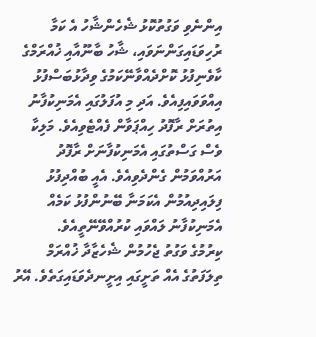އިންނެވި ވަގުތުކޮޅު ޝެހެންޝާހު އެ ކަމާ ރުހިވަޑައިގަންނަވައި، ޝާހު ބާނޫއާއި ޚުއްރަމްގެ ކާވެނިފުޅު ކޮށްދެއްވާނޭކަމުގެ ވިދާޅުބަސްފުޅު އިއްވަވައިފިއެވެ. އަދި މި އުފަލުގައި އެމަނިކުފާނު އިތުރަށް ރާފޮދު ހިއްޕަވާން ފެއްޓެވިއެވެ. މަލިކާ ވެސް ގަސްތުގައި އެމަނިކުފާނަށް ރާފޮދު އަރުއްވަމުން ގެންދެވިއެވެ. އެއީ ބުއްދިފުޅު ފިލައިދިއުމުން އެކަމަނާ ބޭނުންފުޅު ކަމެއް އެމަނިކުފާނު ލައްވައި ކުރުއްވޭނޭތީއެވެ.
ކިރުމުގެ ވަގުތު ޖެހުމުން ޝެހެޒާދާ ޚުއްރަމް ތިލަފަތުގެ އެއް ތަށީގައި އިށީނދެވަޑައިގަތެވެ. އޭރު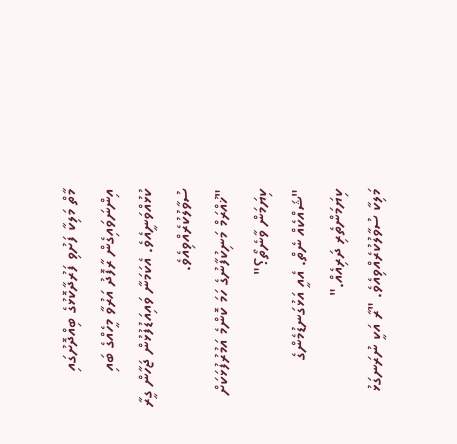މާތް މަލިކާ ފަށުވި ފަރުދާކޮޅުގެ ބިއްދޮށުގައި އިންނަވައިގެން ރާފޮދު އަރުވާ މީހެއްގެ ބައި ކުޅުއްވަނީއެވެ. އެކަމަނާ ވައިއަޑުފުޅުން ޖަހާން ގީރާ ސުވާލުކުރެއްވިއެވެ.
"ޚުއްރަމް މަނިކުފާނުގެ ހަމަ ކޮންމެ އަމުރުފުޅަކަށް ކިޔަމަން ވާނެތޯ؟"
"ޝައްކެއް ނެތް. އެއީ އަޅުގަނޑުމެންގެ ކިޔަމަންތެރި ދަރިއެއް."
މަލިކާ ސުވާލުކުރެއްވިއެވެ. "ރާ އަކީ ނުރަނގަޅު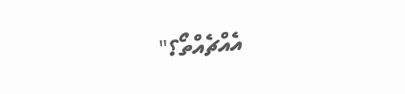އެއްޗެއްތޯ؟"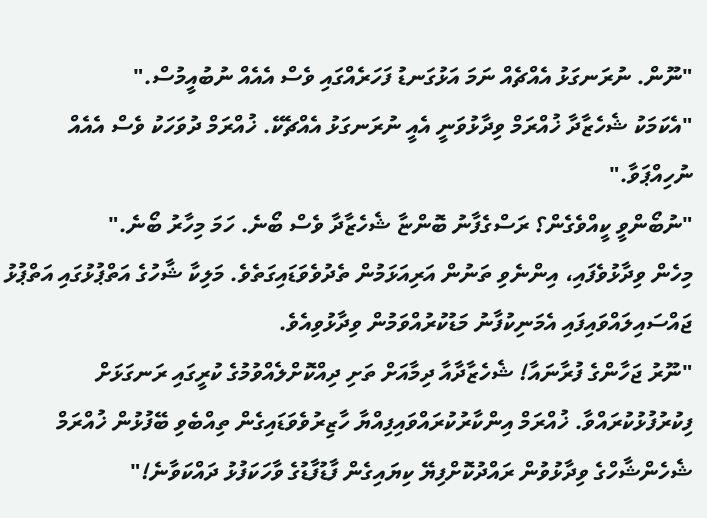"ނޫން. ނުރަނގަޅު އެއްޗެއް ނަމަ އަޅުގަނޑު ފަހަރެއްގައި ވެސް އެއެއް ނުބުއީމުސް."
"އެކަމަކު ޝެހެޒާދާ ޚުއްރަމް ވިދާޅުވަނީ އެއީ ނުރަނގަޅު އެއްޗެކޭ. ޚުއްރަމް ދުވަހަކު ވެސް އެއެއް ނުހިއްޕަވާ."
"ނުބޯންވީ ކީއްވެގެން؟ ރަސްގެފާނު ބޮންޏާ ޝެހެޒާދާ ވެސް ބޯނެ. ހަމަ މިހާރު ބޯނެ."
މިހެން ވިދާޅުވެފައި، އިންނެވި ތަނުން އަރިއަޅަމުން ތެދުވެވަޑައިގަތެވެ. މަލިކާ ޝާހުގެ އަތްޕުޅުގައި އަތްޕުޅު ޖައްސައިލައްވައިފައި އެމަނިކުފާނު މަޑުކުރުއްވަމުން ވިދާޅުވިއެވެ.
"ނޫރު ޖަހާންގެ ފުރާނައާ! ޝެހެޒާދާއާ ދިމާއަށް ތަށި ދިއްކޮށްލެއްވުމުގެ ކުރީގައި ރަނގަޅަށް ފިކުރުފުޅުކުރައްވާ. ޚުއްރަމް އިންކާރުކުރައްވައިފިއްޔާ ހާޒިރުވެވަޑައިގެން ތިއްބެވި ބޭފުޅުން ޚުއްރަމް ޝެހެންޝާހްގެ ވިދާޅުވުން ރައްދުކޮށްފިޔޭ ކިޔައިގެން ފާޑުފާޑުގެ ވާހަކަފުޅު ދައްކަވާނެ!"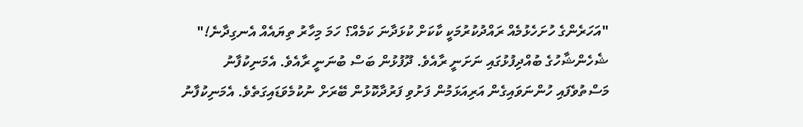"އަހަރެންގެ ހުށަހެޅުމެއް ރައްދުކުރުމަކީ ކާކަށް ކުޅަދާނަ ކަމެއް؟ ހަމަ މިހާރު ތިޔައެއް އެނގިދާނެ!"
ޝެހެންޝާހުގެ ބުއްދިފުޅުގައި ނަށަނީ ރާއެވެ. ދޫފުޅުން ބަސް ބުނަނީ ރާއެވެ. އެމަނިކުފާނު މަސްތުވެފައި ހުންނަވައިގެން އަރިއަޅަމުން ފަށުވި ފަރުދާކޮޅުން ބޭރަށް ނުކުމެވަޑައިގަތެވެ. އެމަނިކުފާނު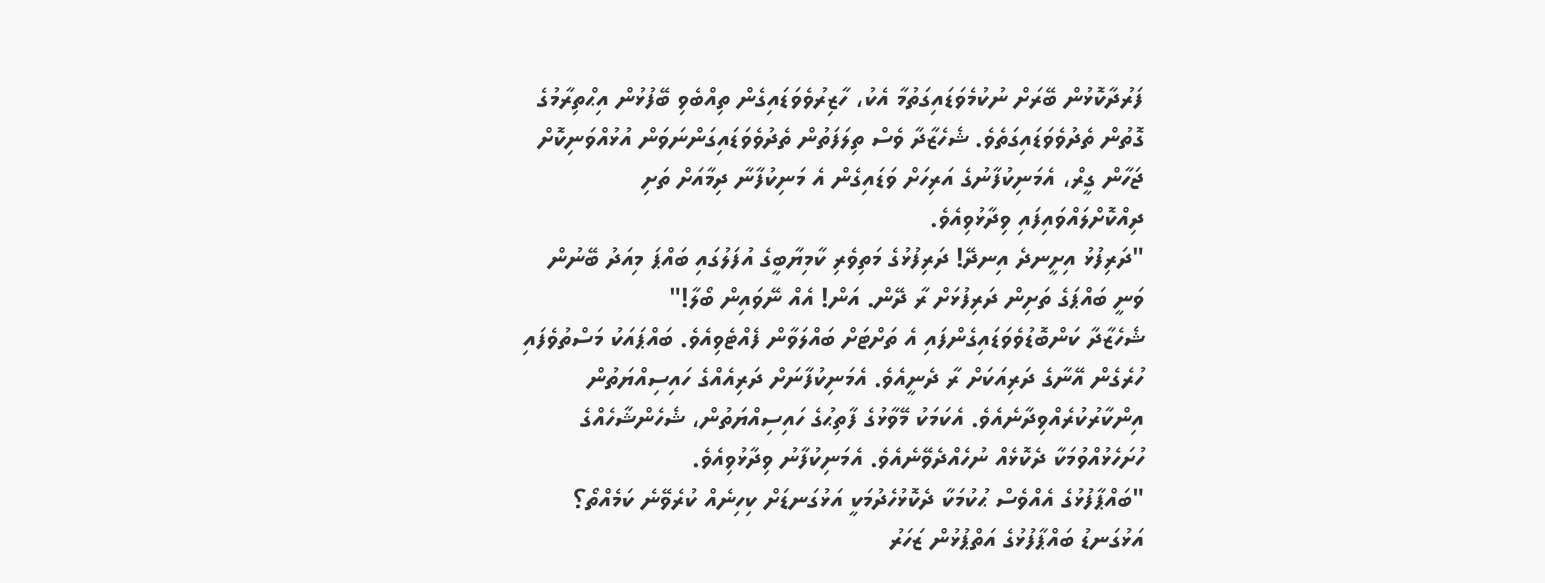ފަރުދާކޮޅުން ބޭރަށް ނުކުމެވަޑައިގަތުމާ އެކު، ހާޒިރުވެވަޑައިގެން ތިއްބެވި ބޭފުޅުން އިޙްތިރާމުގެ ގޮތުން ތެދުވެވަޑައިގަތެވެ. ޝެހެޒާދާ ވެސް ތިލަފަތުން ތެދުވެވަޑައިގަންނަވަން އުޅުއްވަނިކޮށް ޖަހާން ގީރް، އެމަނިކުފާނުގެ އަރިހަށް ވަޑައިގެން އެ މަނިކުފާނާ ދިމާއަށް ތަށި ދިއްކޮށްލައްވައިފައި ވިދާޅުވިއެވެ.
"ދަރިފުޅު އިށީނދެ އިނދޭ! ދަރިފުޅުގެ މަތިވެރި ކާމިޔާބީގެ އުފަލުގައި ބައްޕަ މިއަދު ބޭނުން ވަނީ ބައްޕަގެ ތަށިން ދަރިފުޅަށް ރާ ދޭން. އަން! އެއް ނޭވައިން ބޯލާ!"
ޝެހެޒާދާ ކަންބޮޑުވެވަޑައިގެންފައި އެ ތަށްޓަށް ބައްލަވާން ފެއްޓެވިއެވެ. ބައްޕައަކު މަސްތުވެފައި ހުރެގެން އޭނާގެ ދަރިއަކަށް ރާ ދެނީއެވެ. އެމަނިކުފާނަށް ދަރިއެއްގެ ހައިސިއްޔަތުން އިންކާރުކުރެއްވިދާނެއެވެ. އެކަމަކު މޭވާޅުގެ ފާތިޙުގެ ހައިސިއްޔަތުން، ޝެހެންޝާހެއްގެ ހުށަހެޅުއްވުމަކާ ދެކޮޅެއް ނުހެއްދެވޭނެއެވެ. އެމަނިކުފާނު ވިދާޅުވިއެވެ.
"ބައްޕާފުޅުގެ އެއްވެސް ޙުކުމަކާ ދެކޮޅުހެދުމަކީ އަޅުގަނޑަށް ކިހިނެއް ކުރެވޭނެ ކަމެއްތޯ؟ އަޅުގަނޑު ބައްޕާފުޅުގެ އަތްޕުޅުން ޒަހަރު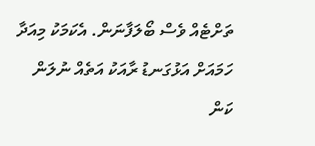ތަށްޓެއް ވެސް ބޯލަފާނަން. އެކަމަކު މިއަދާ ހަމައަށް އަޅުގަނޑު ރާއަކު އަތެއް ނުލަން ކަން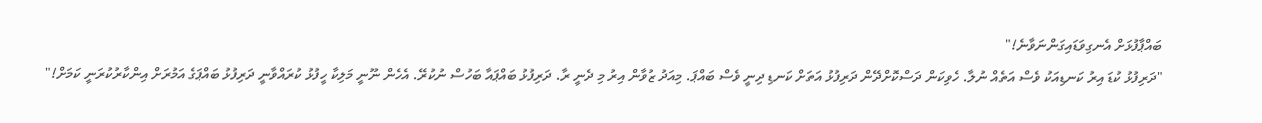ބައްޕާފުޅަށް އެނގިވަޑައިގަންނަވާނެ!"
"ދަރިފުޅު ކުޑަ އިރު ކަނޑިއަކު ވެސް އަތެއް ނުލާ. ހެވިކަން ދަސްކޮށްދޭން ދަރިފުޅު އަތަށް ކަނޑި ދިނީ ވެސް ބައްޕަ. މިއަދު ޒުވާން އިރު މި ދެނީ ރާ. ދަރިފުޅު ބައްޕައާ ބަހުސް ނުކުރޭ. އެހެން ނޫނީ މަލިކާ ހީފުޅު ކުރައްވާނީ ދަރިފުޅު ބައްޕަގެ އަމުރަށް އިންކާރުކުރަނީ ކަމަށް!"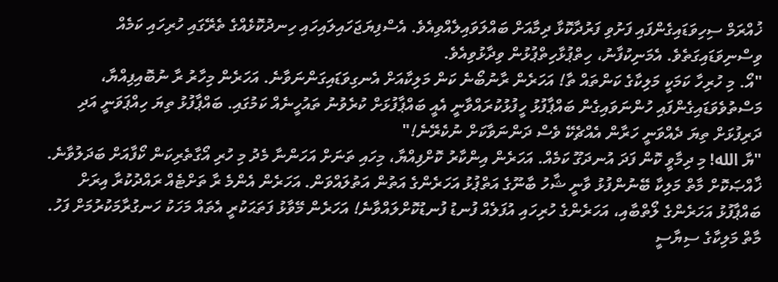ޚުއްރަމް ސިހިވަޑައިގެންފައި ފަށުވި ފަރުދާކޮޅާ ދިމާއަށް ބައްލަވައިލެއްވިއެވެ. އެސްފިޔަޖަހައިލައިހައި ހިނދުކޮޅެއްގެ ތެރޭގައި ހުރިހައި ކަމެއް ވިސްނިވަޑައިގަތެވެ. އެމަނިކުފާނު، ހިތްޕުޅާހިތްޕުޅުން ވިދާޅުވިއެވެ.
"އޯ. މި ހުރިހާ ކަމަކީ މަލިކާގެ ކަންތައް ތާ! އަހަރެން ރާނުބޯނެ ކަން މަލިކާއަށް އެނގިވަޑައިގަންނަވާނެ. އަހަރެން މިހާރު ރާ ނުބޮއިފިއްޔާ، މަސްތުވެވަޑައިގެންފައި ހުންނަވައިގެން ބައްޕާފުޅު ހީފުޅުކުރައްވާނީ އެއީ ބައްޕާފުޅަށް ކުރެވުނު ތައުހީނެއް ކަމުގައި. ބައްޕާފުޅު ތިޔަ ހިއްޕަވަނީ އަދި ދަރިފުޅަށް ތިޔަ ދެއްވަނީ ހަރާން އެއްޗެކޭ ވެސް ދަންނަވާކަށް ނުކެރޭނެ!"
"ޔާ الله! މި ދިމާވީ ކޮން ފަދަ އުނދަގޫ ކަމެއް. އަހަރެން އިންކާރު ކޮށްފިއްޔާ، މިހައި ތަނަށް އަހަންނާ މެދު މި ހުރި އޯގާތެރިކަން ކޯފާއަށް ބަދަލުވާނެ. ޚާއްޞަކޮށް މާތް މަލިކާ ބޭނުންފުޅު ވާނީ ޝާހު ބާނޫގެ އަތްޕުޅު އަހަރެންގެ އަތުން އަތުލައްވަން. އަހަރެން އެންމެ ރާ ތަށްޓެއް ރައްދުކުރާ އިރަށް ބައްޕާފުޅު އަހަރެންގެ ލޯތްބާއި، އަހަރެންގެ ހުރިހައި އުފަލެއް ފުނޑު ފުނޑުކޮށްލައްވާނެ! އަހަރެން މޭވާޅު ފަތަޙަކުރީ އެތައް މަހަކު ހަނގުރާމަކުރުމަށް ފަހު. މާތް މަލިކާގެ ސިޔާސީ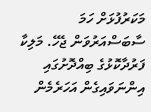މަކަރުފުޅަށް ހަމަ ސާބަސްއަރުވަން ޖެހޭ. މަލިކާ ފަރުދާކޮޅުގެ ބިއްދޮށުގައި އިންނަވައިގެން އަހަރެމެން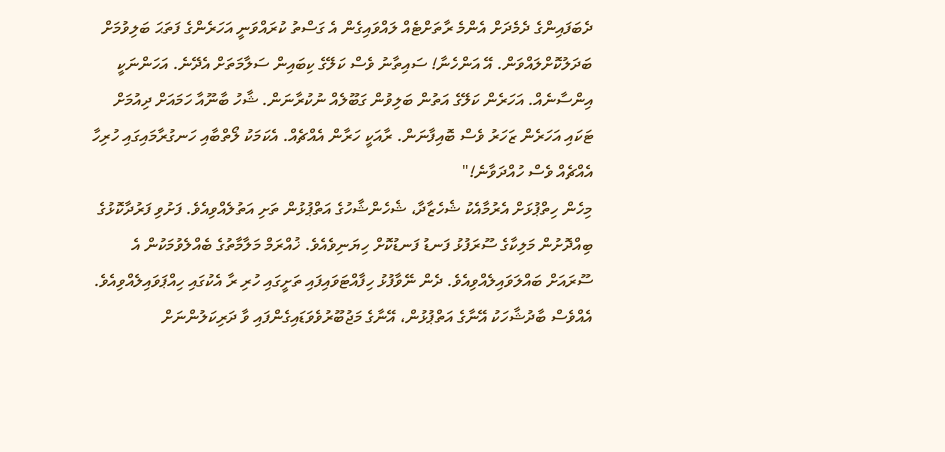ދެބަފައިންގެ ދެމެދަށް އެންމެ ރާތަށްޓެއް ލައްވައިގެން އެ ގަސްތު ކުރައްވަނީ އަހަރެންގެ ފަތަޙަ ބަލިވުމަށް ބަދަލުކޮށްލައްވަން. އޭ އަންހެނާ! ސައިތާނު ވެސް ކަލޭގެ ކިބައިން ސަލާމަތަށް އެދޭނެ. އަހަންނަކީ އިންސާނެއް. އަހަރެން ކަލޭގެ އަތުން ބަލިވުން ގަބޫލެއް ނުކުރާނަން. ޝާހު ބާނޫއާ ހަމައަށް ދިއުމަށް ޓަކައި އަހަރެން ޒަހަރު ވެސް ބޮއިފާނަން. ރާއަކީ ހަރާން އެއްޗެއް. އެކަމަކު ލޯތްބާއި ހަނގުރާމައިގައި ހުރިހާ އެއްޗެއް ވެސް ހުއްދަވާނެ!"
މިހެން ހިތްޕުޅަށް އެރުމާއެކު ޝެހެޒާދާ، ޝެހެންޝާހުގެ އަތްޕުޅުން ތަށި އަތުލެއްވިއެވެ. ފަށުވި ފަރުދާކޮޅުގެ ބިއްދޮށުން މަލިކާގެ ސޫރަފުޅު ފަނޑު ފަނޑުކޮށް ހިޔަނިވެއެވެ. ޚުއްރަމް މަލާމާތުގެ ބެއްލެވުމަކުން އެ ސޫރައަށް ބައްލަވައިލެއްވިއެވެ. ދެން ނޭވާފުޅު ހިފާއްޓަވައިފައި ތަށީގައި ހުރި ރާ އެކުގައި ހިއްޕަވައިލެއްވިއެވެ. އެއްވެސް ބާދުޝާހަކު އޭނާގެ އަތްޕުޅުން، އޭނާގެ މަޖުބޫރުވެވަޑައިގެންފައި ވާ ދަރިކަލުންނަށް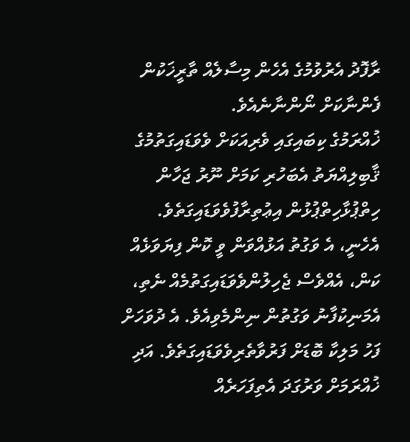ރާފޮދު އެރުވުމުގެ އެހެން މިސާލެއް ތާރީޚަކުން ފެންނާކަށް ނޯންނާނެއެވެ.
ޚުއްރަމުގެ ކިބައިގައި ވެރިއަކަށް ވެވަޑައިގަތުމުގެ ޤާބިލިއްޔަތު އެބަހުރި ކަމަށް ނޫރު ޖަހާން ހިތްޕުޅާހިތްޕުޅުން އިޢުތިރާފުވެވަޑައިގަތެވެ. އެހެނީ، އެ ވަގުތު އަޅުއްވަން ވީ ކޮން ފިޔަވަޅެއް ކަން، އެއްވެސް ޖެހިލުންވެވަޑައިގަތުމެއް ނެތި، އެމަނިކުފާނު ވަގުތުން ނިންމެވިއެވެ. އެ ދުވަހަށް ފަހު މަލިކާ ބޮޑަށް ފަރުވާތެރިވެވަޑައިގަތެވެ. އަދި ޚުއްރަމަށް ވަރުގަދަ އެތިފަހަރެއް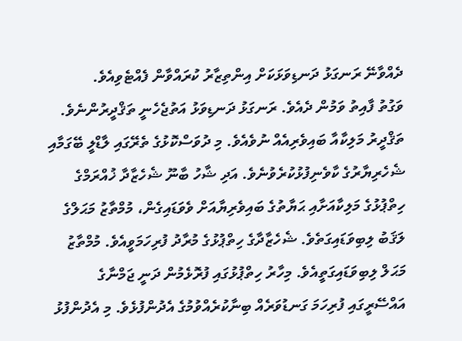ދެއްވާނޭ ރަނގަޅު ދަނޑިވަޅަކަށް އިންތިޒާރު ކުރައްވާން ފެއްޓެވިއެވެ.
ވަގުތު ފާއިތު ވަމުން ދެއެވެ. ރަނގަޅު ދަނޑިވަޅު އަތުޖެހެނީ ތަޤްދީރުންނެވެ. ތަޤްދީރު މަލިކާއާ ބައިވެރިއެއް ނުވެއެވެ. މި ދުވަސްކޮޅުގެ ތެރޭގައި ލާޑްލީ ބޭގަމާއި ޝެހެރިޔާރުގެ ކާވެނިފުޅުކުރެވުނެވެ. އަދި ޝާހު ބާނޫ ޝެހެޒާދާ ޚުއްރަމްގެ ހިތްޕުޅުގެ މަލިކާއަށާއި ޙަޔާތުގެ ބައިވެރިޔާއަށް ވެވަޑައިގެން، މުމްތާޒު މަޙަލްގެ ލަޤަބު ލިބިވަޑައިގަތެވެ. ޝެހެޒާދާގެ ހިތްޕުޅުގެ މުރާދު ފުރިހަމަވީއެވެ. މުމްތާޒު މަޙަލް ލިބިވަޑައިގަތީއެވެ. މިހާރު ހިތްޕުޅުގައި ފުރޮޅެމުން ދަނީ ޖަމްނާގެ އައްސޭރީގައި ފުރިހަމަ ގަނޑުވަރެއް ބިނާކުރެއްވުމުގެ އެދުންފުޅެވެ. މި އެދުންފުޅު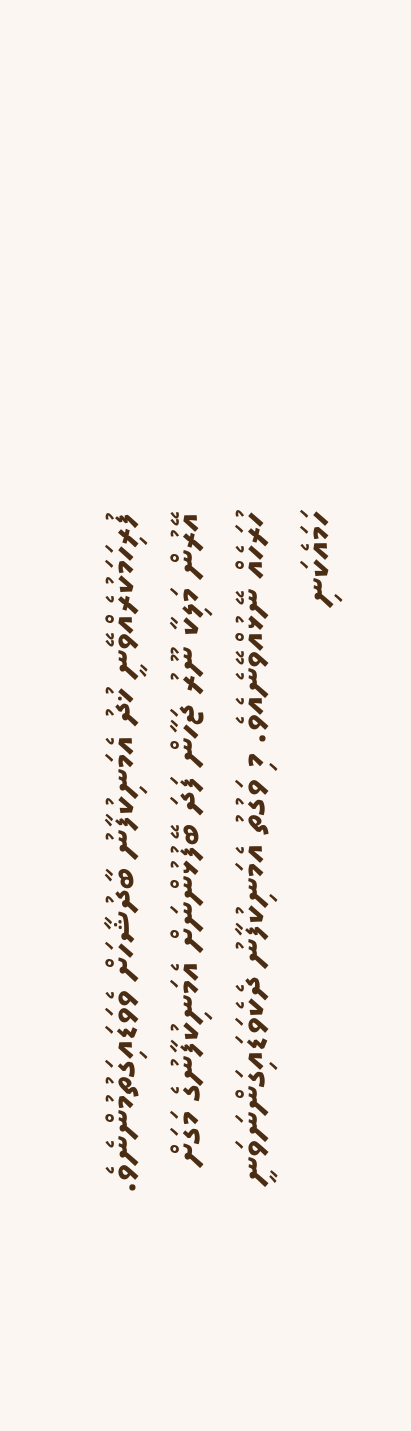ފުރިހަމަކުރެއްވޭނީ ޚުދު އެމަނިކުފާނު ބާދުޝާހަށް ވެވަޑައިގަތުމުންނެވެ. އޭރުން މަލިކާ ނޫރު ޖަހާން ފަދަ ބޭފުޅުންނަށް އެމަނިކުފާނުގެ މަގަށް ހުރަހެއް ނޭޅުއްވޭނެއެވެ. މި ވަގުތު އެމަނިކުފާނު ދެކެވަޑައިގަންނަވަނީ ހަމައެކަނި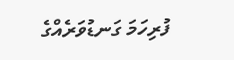ފުރިހަމަ ގަނޑުވަރެއްގެ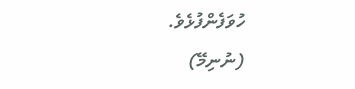ހުވަފެންފުޅެވެ.
(ނުނިމޭ)